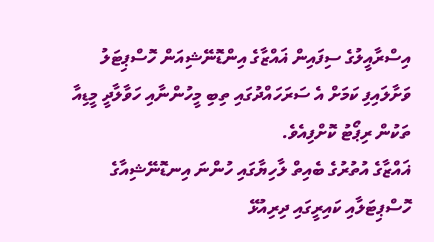އިސްރާއީލުގެ ސިފައިން ޣައްޒާގެ އިންޑޮނޭޝިއަން ހޮސްޕިޓަލު ވަށާލައިފި ކަމަށް އެ ސަރަހައްދުގައި ތިބި މީހުންނާއި ހަވާލާދީ މީޑިއާ ތަކުން ރިޕޯޓު ކޮށްފިއެވެ.
ޣައްޒާގެ އުތުރުގެ ބެއިތް ލާހިޔާގައި ހުންނަ އިނޑޮނޭޝިއާގެ ހޮސްޕިޓަލާއި ކައިރީގައި ދިރިއުޅޭ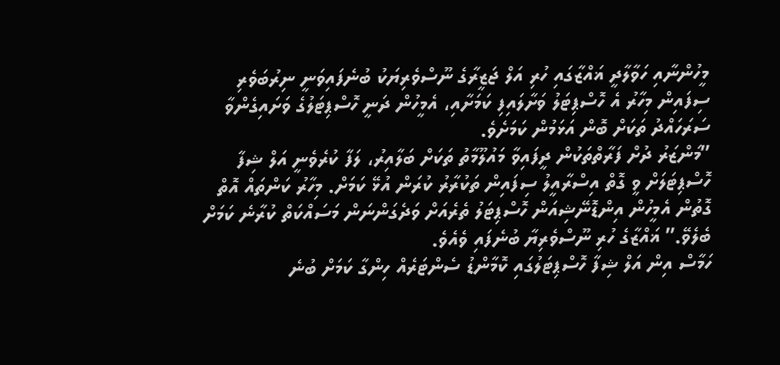މީހުންނާއި ހަވާލާދީ ޣައްޒާގައި ހުރި އަލް ޖަޒީރާގެ ނޫސްވެރިޔަކު ބުނެފައިވަނީ ނިރުބަވެރި ސިފައިން މިހާރު އެ ހޮސްޕިޓަލު ވަށާލައިފި ކަމަށާއި، އެމީހުން ދަނީ ހޮސްޕިޓަލުގެ ވަށައިގެންވާ ސަރަހައްދު ތަކަށް ބޮން އަޅަމުން ކަމަށެވެ.
”މަންޒަރު ދުށް ފަރާތްތަކުން ދީފައިވާ މައުލޫމާތު ތަކަށް ބަލާއިރު، ލަފާ ކުރެވެނީ އަލް ޝިފާ ހޮސްޕިޓަލަށް ވީ ގޮތް އިސްރާއީލު ސިފައިން ތަކުރާރު ކުރަން އުޅޭ ކަމަށް. މިހާރު ކަންތައް އޮތް ގޮތުން އެމީހުން އިންޑޮނޭޝިއަން ހޮސްޕިޓަލު ތެރެއަށް ވަދެގަންނަން މަސައްކަތް ކުރާނެ ކަމަށް ބެލެވޭ.” ޣައްޒާގެ ހުރި ނޫސްވެރިޔާ ބުނެފައި ވެއެވެ.
ހަމާސް އިން އަލް ޝިފާ ހޮސްޕިޓަލުގައި ކޮމާންޑު ސެންޓަރެއް ހިންގާ ކަމަށް ބުނެ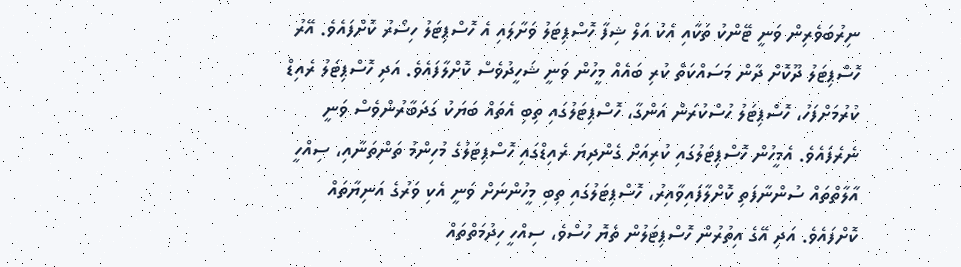ނިރުބަވެރިން ވަނީ ޓޭންކު ތަކާއި އެކު އަލް ޝިފާ ހޮސްޕިޓަލު ވަށާލައި އެ ހޮސްޕިޓަލު ހިސޯރު ކޮށްފައެވެ. އޭރު ހޮސްޕިޓަލު ދޫކޮށް ދާން މަސައްކަތް ކުރި ބައެއް މީހުން ވަނީ ޝަހީދުވެސް ކޮށްލާފައެވެ. އަދި ހޮސްޕިޓަލު ރެއިޑް ކުރުމަށްފަހު، ހޮސްޕިޓަލު ހުސްކުރަން އަންގާ، ހޮސްޕިޓަލުގައި ތިބި އެތައް ބަޔަކު ގަދަބާރުންވެސް ވަނީ ނެރެފައެވެ. އެމީހުން ހޮސްޕިޓަލުގައި ކުރިއަށް ގެންދިޔަ ރެއިޑްގައި ހޮސްޕިޓަލުގެ މުހިންމު ތަންތަނާއި، ސިއްހީ އާލާތްތައް ސުންނާފަތި ކޮށްލާފައިވާއިރު، ހޮސްޕިޓަލުގައި ތިބި މީހުންނަށް ވަނީ އެކި ވަރުގެ އަނިޔާތައް ކޮށްފައެވެ. އަދި އޭގެ އިތުރުން ހޮސްޕިޓަލުން ތެޔޮ ހުސްވެ، ސިއްހީ ހިދުމަތްތައް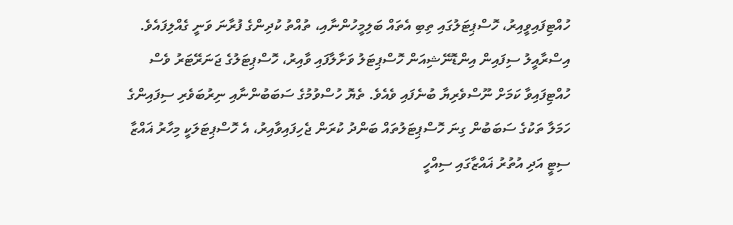ހުއްޓިފައިވީއިރު، ހޮސްޕިޓަލުގައި ތިބި އެތައް ބަލިމީހުންނާއި، ތުއްތު ކުދިންގެ ފުރާނަ ވަނީ ގެއްލިފައެވެ.
އިސްރާއީލު ސިފައިން އިންޑޮނޭޝިއަން ހޮސްޕިޓަލު ވަށާލާފައި ވާއިރު، ހޮސްޕިޓަލުގެ ޖަނަރޭޓަރު ވެސް ހުއްޓިފައިވާ ކަމަށް ނޫސްވެރިޔާ ބުނެފައި ވެއެވެ. ތެޔޮ ހުސްވުމުގެ ސަބަބުންނާއި ނިރުބަވެރި ސިފައިންގެ ހަމަލާ ތަކުގެ ސަބަބުން ގިނަ ހޮސްޕިޓަލުތައް ބަންދު ކުރަން ޖެހިފައިވާއިރު، އެ ހޮސްޕިޓަލަކީ މިހާރު ޣައްޒާ ސިޓީ އަދި އުތުރު ޣައްޒާގައި ސިއްހީ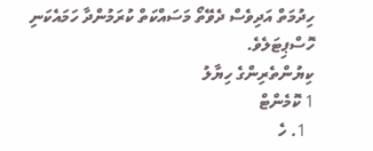ހިދުމަތް އަދިވެސް ދެވޭތޯ މަސައްކަތް ކުރަމުންދާ ހަމައެކަނި ހޮސްޕިޓަލެވެ.
ކިޔުންތެރިންގެ ހިޔާލު
1 ކޮމެންޓް
  1. ހެ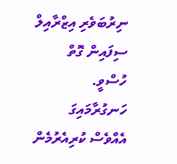ނިރުބަވެރި އިޒްރާއިލް ސިފައިން ގޮތް ހުސްވީ. ހަނގުރާމައިގަ އެއްވެސް ކުރިއެރުމެން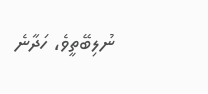ނުލިބޭތީވެ، ހަދާނެ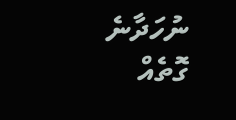ނުހަދާނެ ގޮތެއް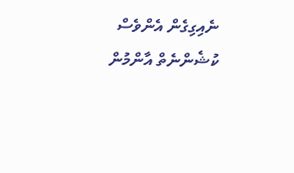ނެއިގިގެން އެންވެސް ކުޝެންނެތް އާންމުން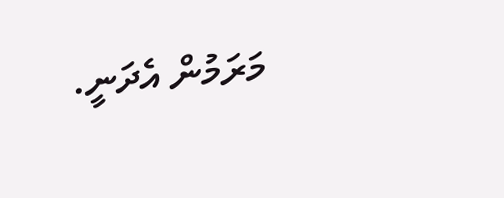މަރަމުން އެދަނީ.